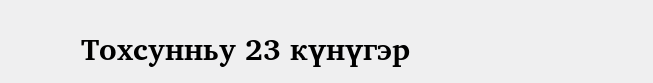Тохсунньу 23 күнүгэр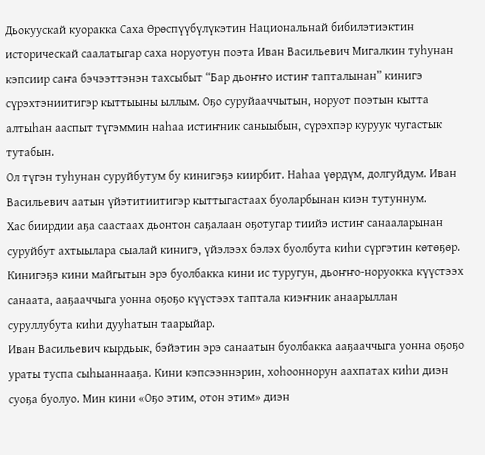Дьокуускай куоракка Саха Өрөспүүбүлүкэтин Национальнай бибилэтиэктин историческай саалатыгар саха норуотун поэта Иван Васильевич Мигалкин туһунан кэпсиир саҥа бэчээттэнэн тахсыбыт “Бар дьоҥҥо истиҥ тапталынан” кинигэ сүрэхтэниитигэр кыттыыны ыллым. Оҕо суруйааччытын, норуот поэтын кытта алтыһан ааспыт түгэммин наһаа истиҥник саныыбын, сүрэхпэр куруук чугастык тутабын.
Ол түгэн туһунан суруйбутум бу кинигэҕэ киирбит. Наһаа үөрдүм, долгуйдум. Иван Васильевич аатын үйэтитиитигэр кыттыгастаах буоларбынан киэн тутуннум.
Хас биирдии аҕа саастаах дьонтон саҕалаан оҕотугар тиийэ истиҥ санааларынан суруйбут ахтыылара сыалай кинигэ, үйэлээх бэлэх буолбута киһи сүргэтин көтөҕөр.
Кинигэҕэ кини майгытын эрэ буолбакка кини ис туругун, дьоҥҥо-норуокка күүстээх санаата, ааҕааччыга уонна оҕоҕо күүстээх таптала киэҥник анаарыллан суруллубута киһи дууһатын таарыйар.
Иван Васильевич кырдьык, бэйэтин эрэ санаатын буолбакка ааҕааччыга уонна оҕоҕо ураты туспа сыһыаннааҕа. Кини кэпсээннэрин, хоһооннорун аахпатах киһи диэн суоҕа буолуо. Мин кини «Оҕо этим, отон этим» диэн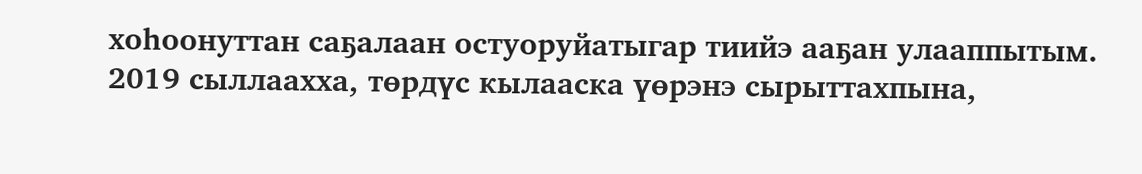хоһоонуттан саҕалаан остуоруйатыгар тиийэ ааҕан улааппытым.
2019 сыллаахха, төрдүс кылааска үөрэнэ сырыттахпына,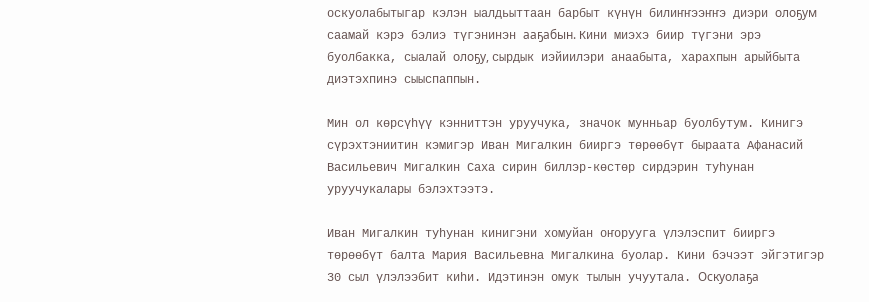оскуолабытыгар кэлэн ыалдьыттаан барбыт күнүн билиҥҥээҥҥэ диэри олоҕум саамай кэрэ бэлиэ түгэнинэн ааҕабын. Кини миэхэ биир түгэни эрэ буолбакка, сыалай олоҕу, сырдык иэйиилэри анаабыта, харахпын арыйбыта диэтэхпинэ сыыспаппын.

Мин ол көрсүһүү кэнниттэн уруучука, значок мунньар буолбутум. Кинигэ сүрэхтэниитин кэмигэр Иван Мигалкин бииргэ төрөөбүт быраата Афанасий Васильевич Мигалкин Саха сирин биллэр-көстөр сирдэрин туһунан уруучукалары бэлэхтээтэ.

Иван Мигалкин туһунан кинигэни хомуйан оҥорууга үлэлэспит бииргэ төрөөбүт балта Мария Васильевна Мигалкина буолар. Кини бэчээт эйгэтигэр 30 сыл үлэлээбит киһи. Идэтинэн омук тылын учуутала. Оскуолаҕа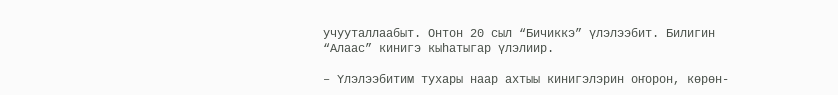учууталлаабыт. Онтон 20 сыл “Бичиккэ” үлэлээбит. Билигин “Алаас” кинигэ кыһатыгар үлэлиир.

– Үлэлээбитим тухары наар ахтыы кинигэлэрин оҥорон, көрөн-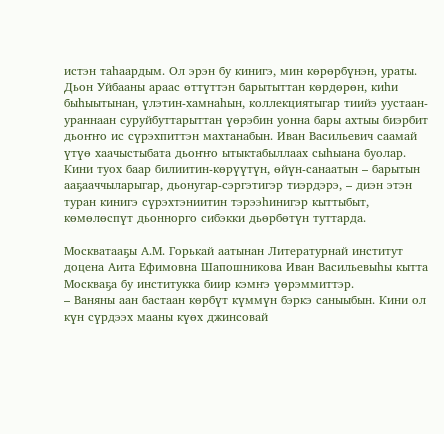истэн таһаардым. Ол эрэн бу кинигэ, мин көрөрбүнэн, ураты. Дьон Уйбааны араас өттүттэн барытыттан көрдөрөн, киһи быһыытынан, үлэтин-хамнаһын, коллекциятыгар тиийэ уустаан-ураннаан суруйбуттарыттан үөрэбин уонна бары ахтыы биэрбит дьоҥҥо ис сүрэхпиттэн махтанабын. Иван Васильевич саамай үтүө хаачыстыбата дьоҥҥо ытыктабыллаах сыһыана буолар. Кини туох баар билиитин-көрүүтүн, өйүн-санаатын – барытын ааҕааччыларыгар, дьонугар-сэргэтигэр тиэрдэрэ, – диэн этэн туран кинигэ сүрэхтэниитин тэрээһинигэр кыттыбыт, көмөлөспүт дьоннорго сибэкки дьөрбөтүн туттарда.

Москватааҕы А.М. Горькай аатынан Литературнай институт доцена Аита Ефимовна Шапошникова Иван Васильевыһы кытта Москваҕа бу институкка биир кэмҥэ үөрэммиттэр.
– Ваняны аан бастаан көрбүт күммүн бэркэ саныыбын. Кини ол күн сүрдээх мааны күөх джинсовай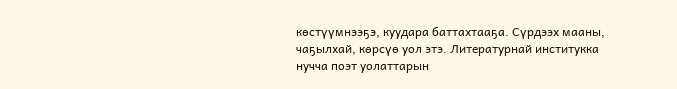көстүүмнээҕэ, куудара баттахтааҕа. Сүрдээх мааны, чаҕылхай, көрсүө уол этэ. Литературнай институкка нучча поэт уолаттарын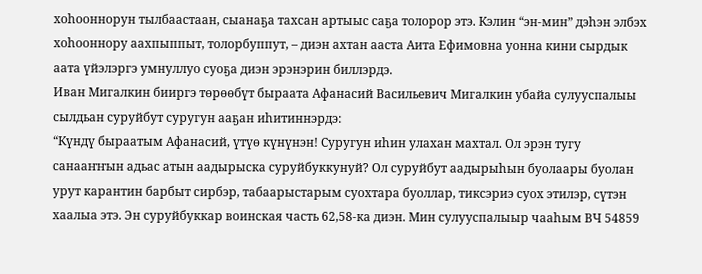хоһооннорун тылбаастаан, сыанаҕа тахсан артыыс саҕа толорор этэ. Кэлин “эн-мин” дэһэн элбэх хоһооннору аахпыппыт, толорбуппут, – диэн ахтан ааста Аита Ефимовна уонна кини сырдык аата үйэлэргэ умнуллуо суоҕа диэн эрэнэрин биллэрдэ.
Иван Мигалкин бииргэ төрөөбүт быраата Афанасий Васильевич Мигалкин убайа сулууспалыы сылдьан суруйбут суругун ааҕан иһитиннэрдэ:
“Күндү быраатым Афанасий, үтүө күнүнэн! Суругун иһин улахан махтал. Ол эрэн тугу санааҥҥын адьас атын аадырыска суруйбуккунуй? Ол суруйбут аадырыһын буолаары буолан урут карантин барбыт сирбэр, табаарыстарым суохтара буоллар, тиксэриэ суох этилэр, сүтэн хаалыа этэ. Эн суруйбуккар воинская часть 62,58-ка диэн. Мин сулууспалыыр чааһым ВЧ 54859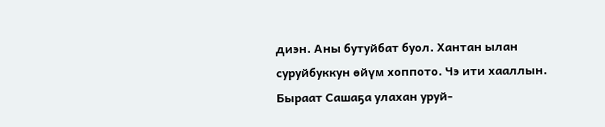диэн. Аны бутуйбат буол. Хантан ылан суруйбуккун өйүм хоппото. Чэ ити хааллын. Быраат Сашаҕа улахан уруй-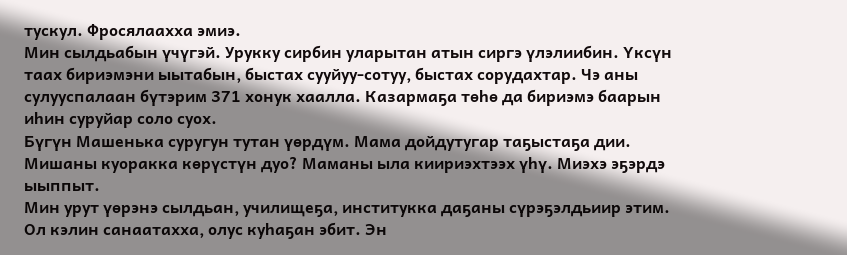тускул. Фросялаахха эмиэ.
Мин сылдьабын үчүгэй. Урукку сирбин уларытан атын сиргэ үлэлиибин. Үксүн таах бириэмэни ыытабын, быстах сууйуу-сотуу, быстах сорудахтар. Чэ аны сулууспалаан бүтэрим 371 хонук хаалла. Казармаҕа төһө да бириэмэ баарын иһин суруйар соло суох.
Бүгүн Машенька суругун тутан үөрдүм. Мама дойдутугар таҕыстаҕа дии. Мишаны куоракка көрүстүн дуо? Маманы ыла киириэхтээх үһү. Миэхэ эҕэрдэ ыыппыт.
Мин урут үөрэнэ сылдьан, училищеҕа, институкка даҕаны сүрэҕэлдьиир этим. Ол кэлин санаатахха, олус куһаҕан эбит. Эн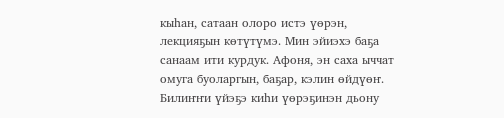кыһан, сатаан олоро истэ үөрэн, лекцияҕын көтүтүмэ. Мин эйиэхэ баҕа санаам ити курдук. Афоня, эн саха ыччат омуга буоларгын, баҕар, кэлин өйдүөҥ. Билиҥҥи үйэҕэ киһи үөрэҕинэн дьону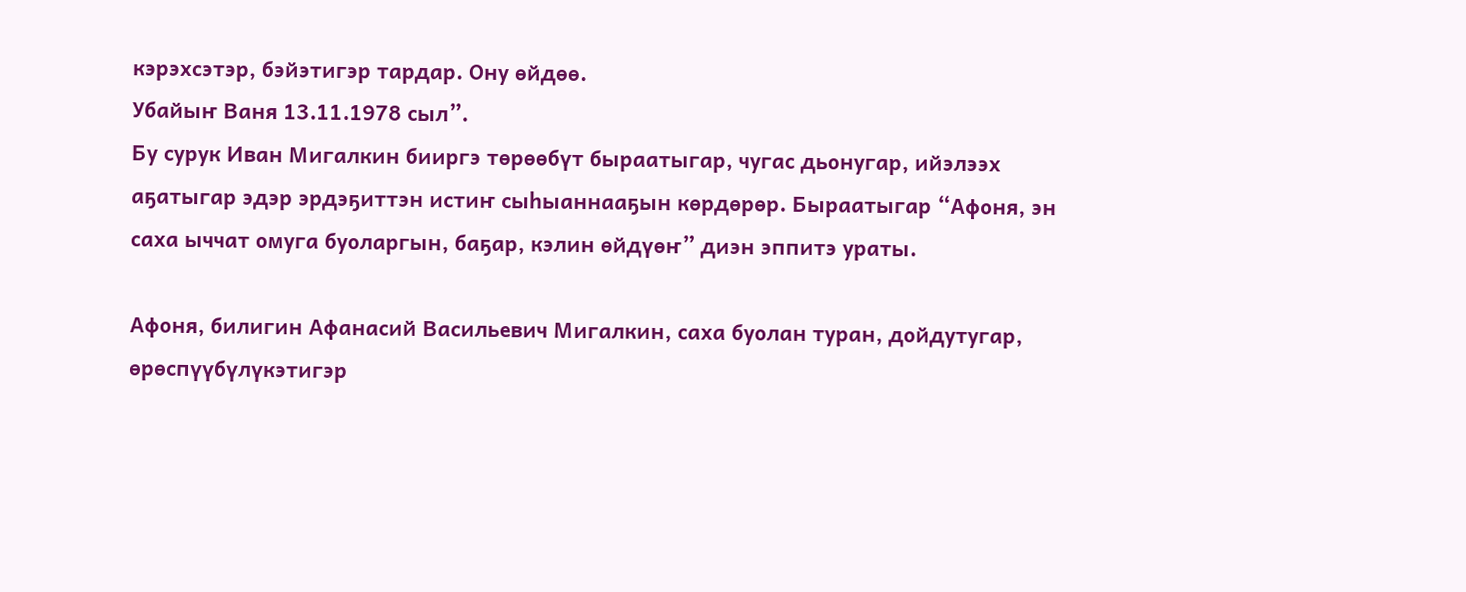кэрэхсэтэр, бэйэтигэр тардар. Ону өйдөө.
Убайыҥ Ваня 13.11.1978 сыл”.
Бу сурук Иван Мигалкин бииргэ төрөөбүт быраатыгар, чугас дьонугар, ийэлээх аҕатыгар эдэр эрдэҕиттэн истиҥ сыһыаннааҕын көрдөрөр. Быраатыгар “Афоня, эн саха ыччат омуга буоларгын, баҕар, кэлин өйдүөҥ” диэн эппитэ ураты.

Афоня, билигин Афанасий Васильевич Мигалкин, саха буолан туран, дойдутугар, өрөспүүбүлүкэтигэр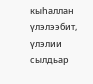кыһаллан үлэлээбит, үлэлии сылдьар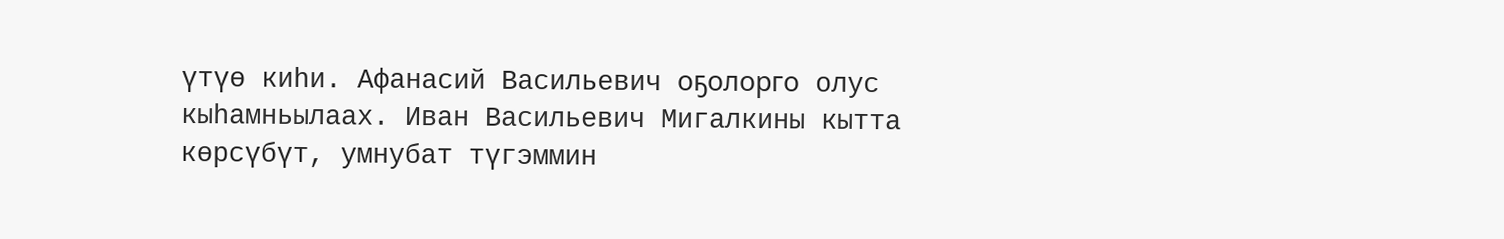үтүө киһи. Афанасий Васильевич оҕолорго олус кыһамньылаах. Иван Васильевич Мигалкины кытта көрсүбүт, умнубат түгэммин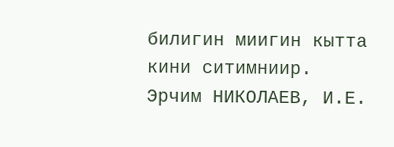билигин миигин кытта кини ситимниир.
Эрчим НИКОЛАЕВ, И.Е.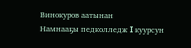Винокуров аатынан
Намнааҕы педколледж I куурсун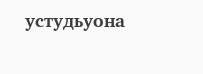устудьуона